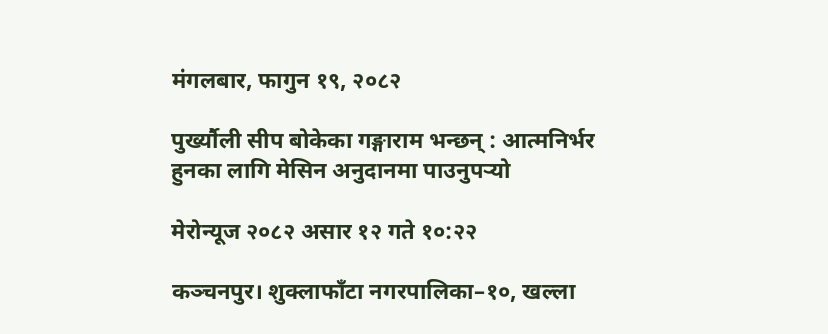मंगलबार, फागुन १९, २०८२

पुर्ख्यौली सीप बोकेका गङ्गाराम भन्छन् : आत्मनिर्भर हुनका लागि मेसिन अनुदानमा पाउनुपर्‍यो

मेरोन्यूज २०८२ असार १२ गते १०:२२

कञ्चनपुर। शुक्लाफाँटा नगरपालिका–१०, खल्ला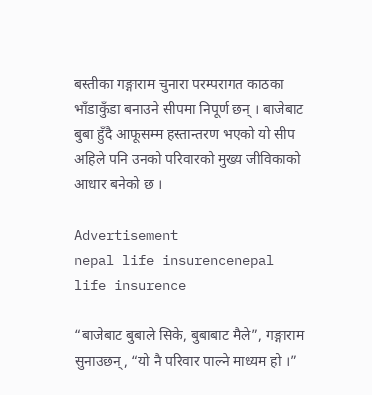बस्तीका गङ्गाराम चुनारा परम्परागत काठका भाँडाकुँडा बनाउने सीपमा निपूर्ण छन् । बाजेबाट बुबा हुँदै आफूसम्म हस्तान्तरण भएको यो सीप अहिले पनि उनको परिवारको मुख्य जीविकाको आधार बनेको छ ।

Advertisement
nepal life insurencenepal life insurence

“बाजेबाट बुबाले सिके, बुबाबाट मैले”, गङ्गाराम सुनाउछन्, “यो नै परिवार पाल्ने माध्यम हो ।”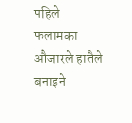पहिले फलामका औजारले हातैले बनाइने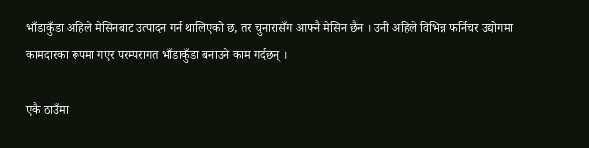भाँडाकुँडा अहिले मेसिनबाट उत्पादन गर्न थालिएको छ, तर चुनारासँग आफ्नै मेसिन छैन । उनी अहिले विभिन्न फर्निचर उद्योगमा कामदारका रूपमा गएर परम्परागत भाँडाकुँडा बनाउने काम गर्दछन् ।

एकै ठाउँमा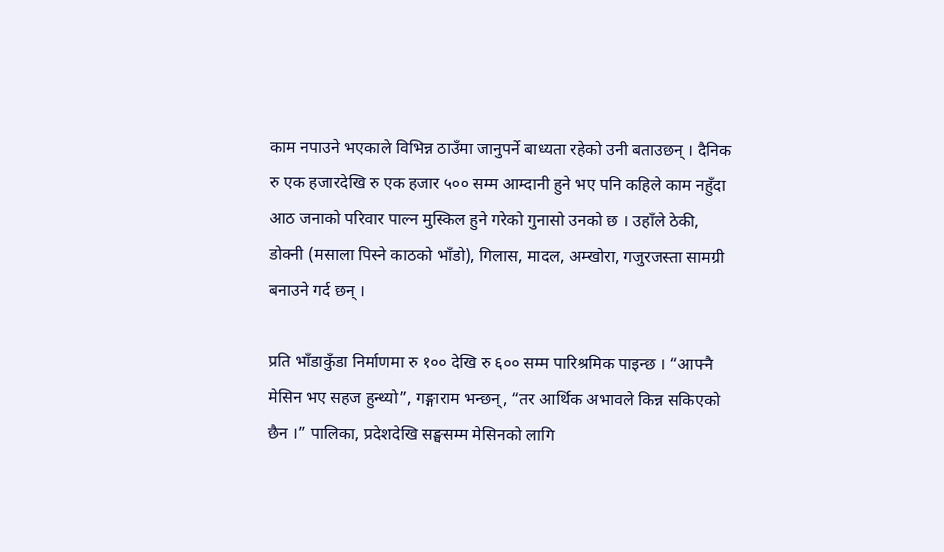काम नपाउने भएकाले विभिन्न ठाउँमा जानुपर्ने बाध्यता रहेको उनी बताउछन् । दैनिक रु एक हजारदेखि रु एक हजार ५०० सम्म आम्दानी हुने भए पनि कहिले काम नहुँदा आठ जनाको परिवार पाल्न मुस्किल हुने गरेको गुनासो उनको छ । उहाँले ठेकी, डोक्नी (मसाला पिस्ने काठको भाँडो), गिलास, मादल, अम्खोरा, गजुरजस्ता सामग्री बनाउने गर्द छन् ।

प्रति भाँडाकुँडा निर्माणमा रु १०० देखि रु ६०० सम्म पारिश्रमिक पाइन्छ । “आफ्नै मेसिन भए सहज हुन्थ्यो”, गङ्गाराम भन्छन्, “तर आर्थिक अभावले किन्न सकिएको छैन ।” पालिका, प्रदेशदेखि सङ्घसम्म मेसिनको लागि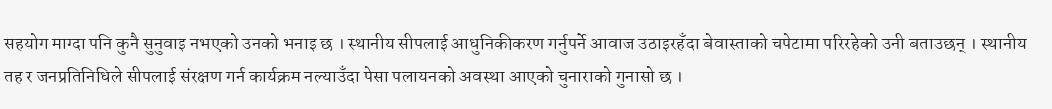सहयोग माग्दा पनि कुनै सुनुवाइ नभएको उनको भनाइ छ । स्थानीय सीपलाई आधुनिकीकरण गर्नुपर्ने आवाज उठाइरहँदा बेवास्ताको चपेटामा परिरहेको उनी बताउछन् । स्थानीय तह र जनप्रतिनिधिले सीपलाई संरक्षण गर्न कार्यक्रम नल्याउँदा पेसा पलायनको अवस्था आएको चुनाराको गुनासो छ ।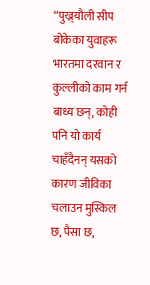“पुख्र्यौली सीप बोकेका युवाहरू भारतमा दरवान र कुल्लीको काम गर्न बाध्य छन्, कोही पनि यो कार्य चाहँदैनन् यसको कारण जीविका चलाउन मुस्किल छ, पैसा छ,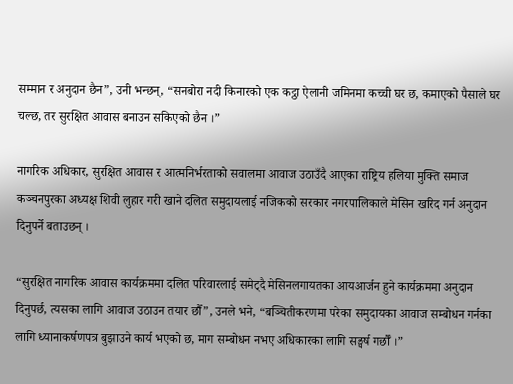सम्मान र अनुदान छैन”, उनी भन्छन्, “सनबोरा नदी किनारको एक कट्ठा ऐलानी जमिनमा कच्ची घर छ, कमाएको पैसाले घर चल्छ, तर सुरक्षित आवास बनाउन सकिएको छैन ।”

नागरिक अधिकार, सुरक्षित आवास र आत्मनिर्भरताको सवालमा आवाज उठाउँदै आएका राष्ट्रिय हलिया मुक्ति समाज कञ्चनपुरका अध्यक्ष शिवी लुहार गरी खाने दलित समुदायलाई नजिकको सरकार नगरपालिकाले मेसिन खरिद गर्न अनुदान दिनुपर्ने बताउछन् ।

“सुरक्षित नागरिक आवास कार्यक्रममा दलित परिवारलाई समेट्दै मेसिनलगायतका आयआर्जन हुने कार्यक्रममा अनुदान दिनुपर्छ, त्यसका लागि आवाज उठाउन तयार छौँ”, उनले भने, “बञ्चितीकरणमा परेका समुदायका आवाज सम्बोधन गर्नका लागि ध्यानाकर्षणपत्र बुझाउने कार्य भएको छ, माग सम्बोधन नभए अधिकारका लागि सङ्घर्ष गर्छौँ ।”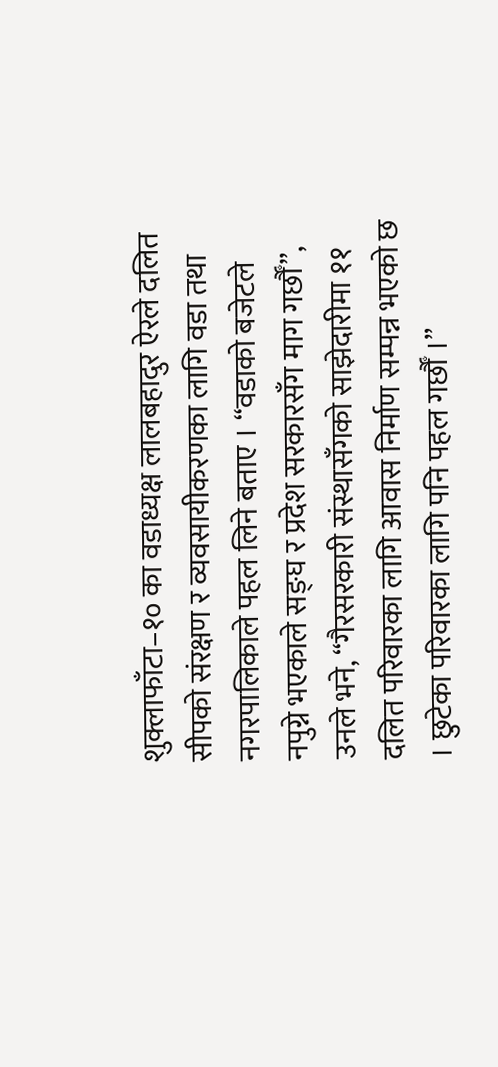शुक्लाफाँटा–१० का वडाध्यक्ष लालबहादुर ऐरले दलित सीपको संरक्षण र व्यवसायीकरणका लागि वडा तथा नगरपालिकाले पहल लिने बताए । “वडाको बजेटले नपुग्ने भएकाले सङ्घ र प्रदेश सरकारसँग माग गर्छौँ”, उनले भने, “गैरसरकारी संस्थासँगको साझेदारीमा ११ दलित परिवारका लागि आवास निर्माण सम्पन्न भएको छ । छुटेका परिवारका लागि पनि पहल गर्छौँ ।”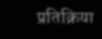प्रतिक्रिया